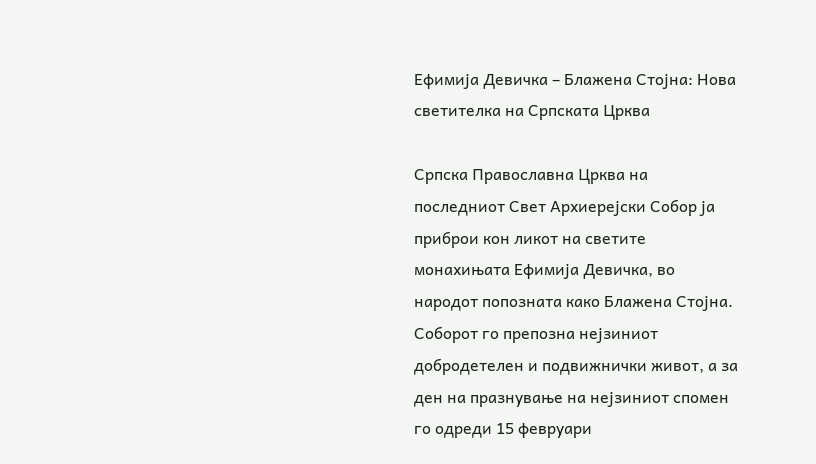Ефимија Девичка – Блажена Стојна: Нова светителка на Српската Црква

Српска Православна Црква на последниот Свет Архиерејски Собор ја приброи кон ликот на светите монахињата Ефимија Девичка, во народот попозната како Блажена Стојна. Соборот го препозна нејзиниот добродетелен и подвижнички живот, а за ден на празнување на нејзиниот спомен го одреди 15 февруари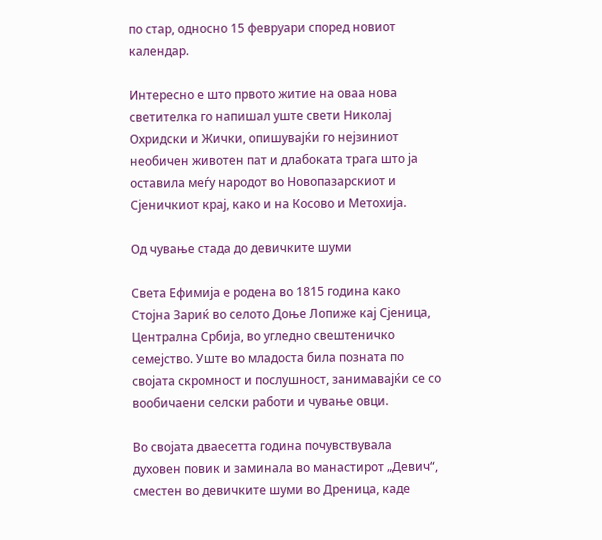по стар, односно 15 февруари според новиот календар.

Интересно е што првото житие на оваа нова светителка го напишал уште свети Николај Охридски и Жички, опишувајќи го нејзиниот необичен животен пат и длабоката трага што ја оставила меѓу народот во Новопазарскиот и Сјеничкиот крај, како и на Косово и Метохија.

Од чување стада до девичките шуми

Света Ефимија е родена во 1815 година како Стојна Зариќ во селото Доње Лопиже кај Сјеница, Централна Србија, во угледно свештеничко семејство. Уште во младоста била позната по својата скромност и послушност, занимавајќи се со вообичаени селски работи и чување овци.

Во својата дваесетта година почувствувала духовен повик и заминала во манастирот „Девич“, сместен во девичките шуми во Дреница, каде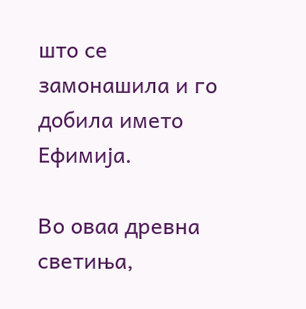што се замонашила и го добила името Ефимија.

Во оваа древна светиња,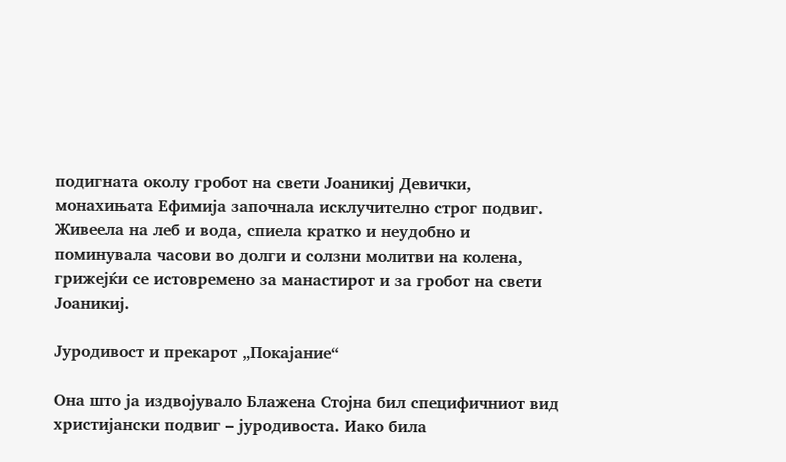подигната околу гробот на свети Јоаникиј Девички, монахињата Ефимија започнала исклучително строг подвиг. Живеела на леб и вода, спиела кратко и неудобно и поминувала часови во долги и солзни молитви на колена, грижејќи се истовремено за манастирот и за гробот на свети Јоаникиј.

Јуродивост и прекарот „Покајание“

Она што ја издвојувало Блажена Стојна бил специфичниот вид христијански подвиг – јуродивоста. Иако била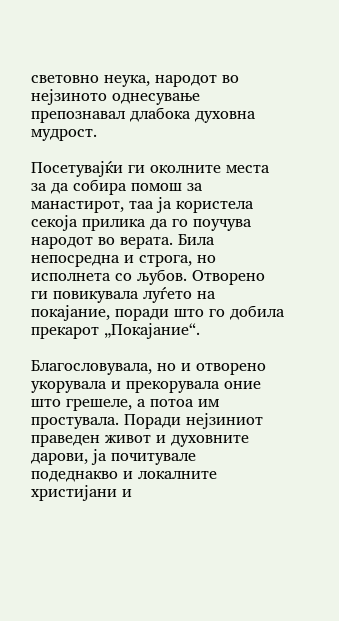световно неука, народот во нејзиното однесување препознавал длабока духовна мудрост.

Посетувајќи ги околните места за да собира помош за манастирот, таа ја користела секоја прилика да го поучува народот во верата. Била непосредна и строга, но исполнета со љубов. Отворено ги повикувала луѓето на покајание, поради што го добила прекарот „Покајание“.

Благословувала, но и отворено укорувала и прекорувала оние што грешеле, а потоа им простувала. Поради нејзиниот праведен живот и духовните дарови, ја почитувале подеднакво и локалните христијани и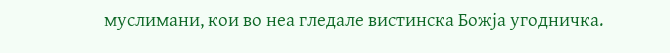муслимани, кои во неа гледале вистинска Божја угодничка.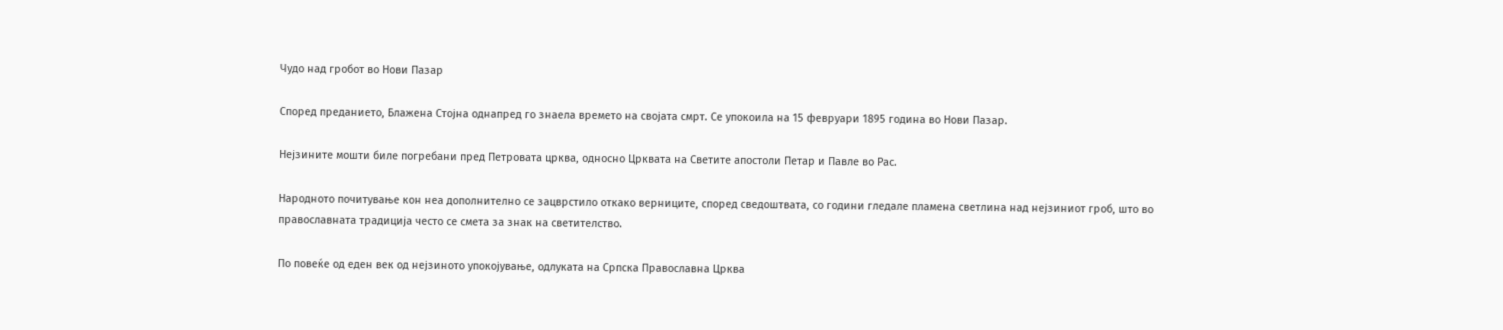Чудо над гробот во Нови Пазар

Според преданието, Блажена Стојна однапред го знаела времето на својата смрт. Се упокоила на 15 февруари 1895 година во Нови Пазар.

Нејзините мошти биле погребани пред Петровата црква, односно Црквата на Светите апостоли Петар и Павле во Рас.

Народното почитување кон неа дополнително се зацврстило откако верниците, според сведоштвата, со години гледале пламена светлина над нејзиниот гроб, што во православната традиција често се смета за знак на светителство.

По повеќе од еден век од нејзиното упокојување, одлуката на Српска Православна Црква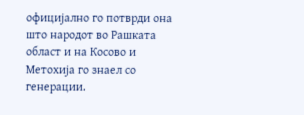официјално го потврди она што народот во Рашката област и на Косово и Метохија го знаел со генерации.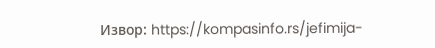Извор: https://kompasinfo.rs/jefimija-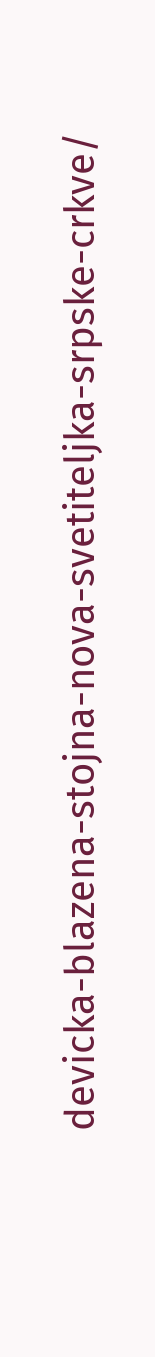devicka-blazena-stojna-nova-svetiteljka-srpske-crkve/